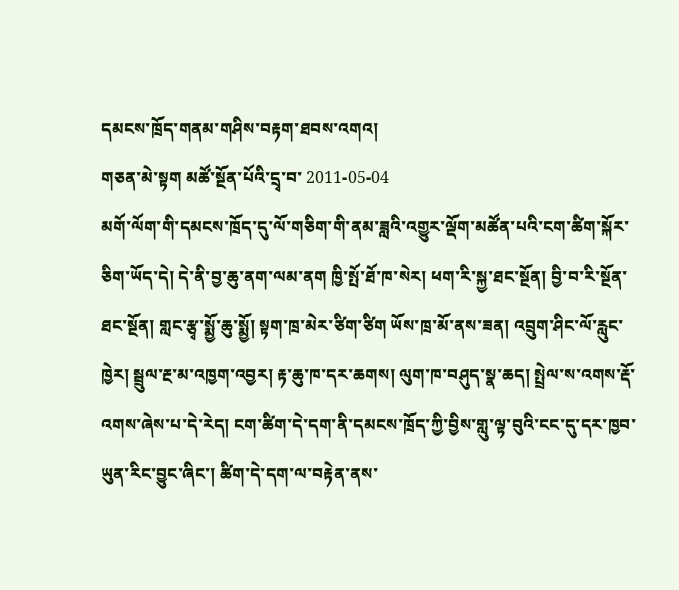དམངས་ཁྲོད་གནམ་གཤིས་བརྟག་ཐབས་འགའ།
གཅན་མེ་སྟག མཚོ་སྔོན་པོའི་དྲྭ་བ་ 2011-05-04
མགོ་ལོག་གི་དམངས་ཁྲོད་དུ་ལོ་གཅིག་གི་ནམ་ཟླའི་འགྱུར་ལྡོག་མཚོན་པའི་ངག་ཚིག་སྐོར་ཅིག་ཡོད་དེ། དེ་ནི་བྱ་ཆུ་ནག་ལམ་ནག ཁྱི་སྤོ་ཐོ་ཁ་སེར། ཕག་རི་སྐྱ་ཐང་སྔོན། བྱི་བ་རི་སྔོན་ཐང་སྔོན། གླང་རྩྭ་སྨྱོ་ཆུ་སྨྱོ། སྟག་ཁྲ་མེར་ཙིག་ཙིག ཡོས་ཁྲ་མོ་ནས་ཟན། འབྲུག་ཤིང་ལོ་རླུང་ཁྱེར། སྦྲུལ་རྔ་མ་འཁྱག་འབྱར། རྟ་ཆུ་ཁ་དར་ཆགས། ལུག་ཁ་བཤུད་སྣ་ཆད། སྤྲེལ་ས་འགས་རྡོ་འགས་ཞེས་པ་དེ་རེད། ངག་ཚིག་དེ་དག་ནི་དམངས་ཁྲོད་ཀྱི་བྱིས་གླུ་ལྟ་བུའི་ངང་དུ་དར་ཁྱབ་ཡུན་རིང་བྱུང་ཞིང་། ཚིག་དེ་དག་ལ་བརྟེན་ནས་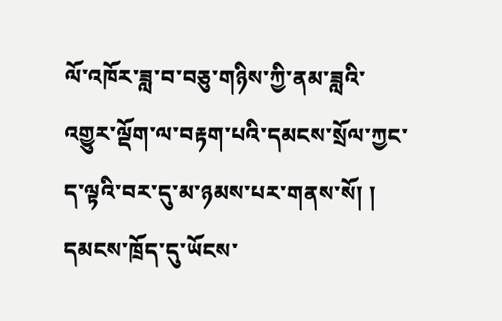ལོ་འཁོར་ཟླ་བ་བཅུ་གཉིས་ཀྱི་ནམ་ཟླའི་འགྱུར་ལྡོག་ལ་བརྟག་པའི་དམངས་སྲོལ་ཀྱང་ད་ལྟའི་བར་དུ་མ་ཉམས་པར་གནས་སོ། །
དམངས་ཁྲོད་དུ་ཡོངས་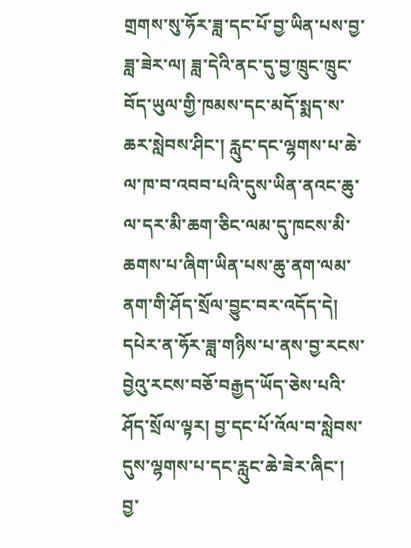གྲགས་སུ་ཧོར་ཟླ་དང་པོ་བྱ་ཡིན་པས་བྱ་ཟླ་ཟེར་ལ། ཟླ་དེའི་ནང་དུ་བྱ་ཁྲུང་ཁྲུང་བོད་ཡུལ་གྱི་ཁམས་དང་མདོ་སྨད་ས་ཆར་སླེབས་ཤིང་། རླུང་དང་ལྷགས་པ་ཆེ་ལ་ཁ་བ་འབབ་པའི་དུས་ཡིན་ནའང་ཆུ་ལ་དར་མི་ཆག་ཅིང་ལམ་དུ་ཁངས་མི་ཆགས་པ་ཞིག་ཡིན་པས་ཆུ་ནག་ལམ་ནག་གི་ཤོད་སྲོལ་བྱུང་བར་འདོད་དེ། དཔེར་ན་ཧོར་ཟླ་གཉིས་པ་ནས་བྱ་རངས་བྱེའུ་རངས་བཅོ་བརྒྱད་ཡོད་ཅེས་པའི་ཤོད་སྲོལ་ལྟར། བྱ་དང་པོ་འོལ་བ་སླེབས་དུས་ལྷགས་པ་དང་རླུང་ཆེ་ཟེར་ཞིང་། བྱ་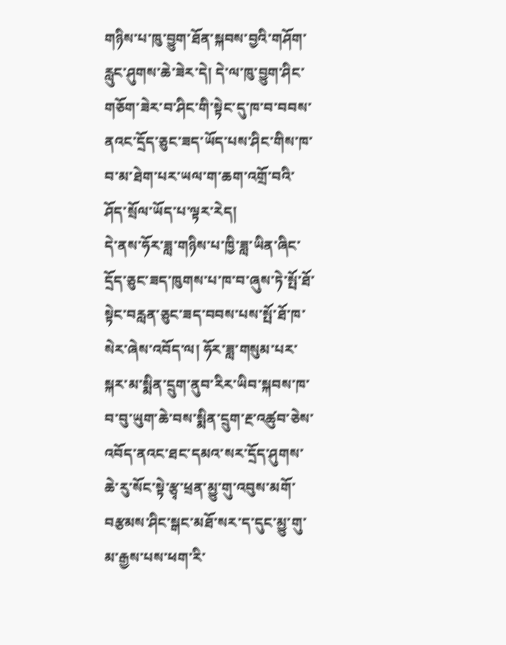གཉིས་པ་ཁུ་བྱུག་ཐོན་སྐབས་བྱའི་གཤོག་རླུང་ཤུགས་ཆེ་ཟེར་དེ། དེ་ལ་ཁུ་བྱུག་ཤིང་གཅོག་ཟེར་བ་ཤིང་གི་སྟེང་དུ་ཁ་བ་བབས་ནའང་དྲོད་ཅུང་ཟད་ཡོད་པས་ཤིང་གིས་ཁ་བ་མ་ཐེག་པར་ཡལ་ག་ཆག་འགྲོ་བའི་ཤོད་སྲོལ་ཡོད་པ་ལྟར་རེད།
དེ་ནས་ཧོར་ཟླ་གཉིས་པ་ཁྱི་ཟླ་ཡིན་ཞིང་དྲོད་ཅུང་ཟད་ཁུགས་པ་ཁ་བ་ཞུས་ཏེ་སྤོ་ཐོ་སྟེང་བརླན་ཅུང་ཟད་བབས་པས་སྤོ་ཐོ་ཁ་སེར་ཞེས་འབོད་ལ། ཧོར་ཟླ་གསུམ་པར་སྐར་མ་སྨིན་དྲུག་ནུབ་རིར་ཡིབ་སྐབས་ཁ་བ་བུ་ཡུག་ཆེ་བས་སྨིན་དྲུག་རྔ་འཚུབ་ཅེས་འབོད་ནའང་ཐང་དམའ་སར་དྲོད་ཤུགས་ཆེ་རུ་སོང་སྟེ་རྩྭ་ཕྲན་མྱུ་གུ་འབུས་མགོ་བརྩམས་ཤིང་སྒང་མཐོ་སར་ད་དུང་མྱུ་གུ་མ་རྒྱས་པས་ཕག་རི་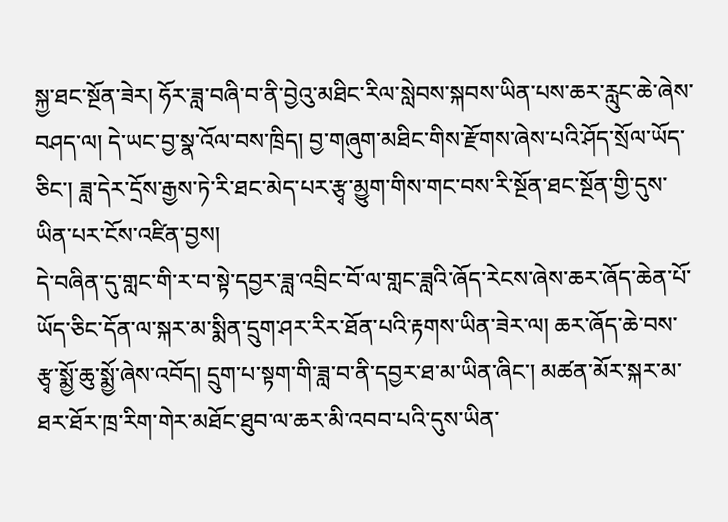སྐྱ་ཐང་སྔོན་ཟེར། ཧོར་ཟླ་བཞི་བ་ནི་བྱེའུ་མཐིང་རིལ་སླེབས་སྐབས་ཡིན་པས་ཆར་རླུང་ཆེ་ཞེས་བཤད་ལ། དེ་ཡང་བྱ་སྣ་འོལ་བས་ཁྲིད། བྱ་གཞུག་མཐིང་གིས་རྫོགས་ཞེས་པའི་ཤོད་སྲོལ་ཡོད་ཅིང་། ཟླ་དེར་དྲོས་རྒྱས་ཏེ་རི་ཐང་མེད་པར་རྩྭ་མྱུག་གིས་གང་བས་རི་སྔོན་ཐང་སྔོན་གྱི་དུས་ཡིན་པར་ངོས་འཛིན་བྱས།
དེ་བཞིན་དུ་གླང་གི་ར་བ་སྟེ་དབྱར་ཟླ་འབྲིང་བོ་ལ་གླང་ཟླའི་ཞོད་རེངས་ཞེས་ཆར་ཞོད་ཆེན་པོ་ཡོད་ཅིང་དོན་ལ་སྐར་མ་སྨིན་དྲུག་ཤར་རིར་ཐོན་པའི་རྟགས་ཡིན་ཟེར་ལ། ཆར་ཞོད་ཆེ་བས་རྩྭ་སྨྱོ་ཆུ་སྨྱོ་ཞེས་འབོད། དྲུག་པ་སྟག་གི་ཟླ་བ་ནི་དབྱར་ཐ་མ་ཡིན་ཞིང་། མཚན་མོར་སྐར་མ་ཐར་ཐོར་ཁྲ་རིག་གེར་མཐོང་ཐུབ་ལ་ཆར་མི་འབབ་པའི་དུས་ཡིན་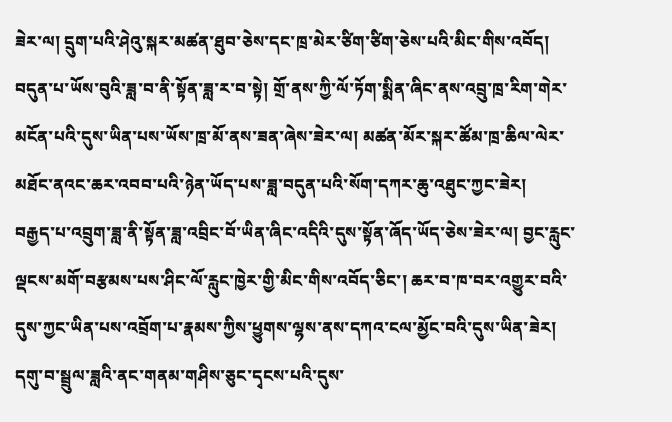ཟེར་ལ། དྲུག་པའི་ཤེའུ་སྐར་མཚན་ཐུབ་ཅེས་དང་ཁྲ་མེར་ཙིག་ཙིག་ཅེས་པའི་མིང་གིས་འབོད། བདུན་པ་ཡོས་བུའི་ཟླ་བ་ནི་སྟོན་ཟླ་ར་བ་སྟེ། གྲོ་ནས་ཀྱི་ལོ་ཏོག་སྨིན་ཞིང་ནས་འབྲུ་ཁྲ་རིག་གེར་མངོན་པའི་དུས་ཡིན་པས་ཡོས་ཁྲ་མོ་ནས་ཟན་ཞེས་ཟེར་ལ། མཚན་མོར་སྐར་ཚོམ་ཁྲ་ཆིལ་ལེར་མཐོང་ནའང་ཆར་འབབ་པའི་ཉེན་ཡོད་པས་ཟླ་བདུན་པའི་སོག་དཀར་ཆུ་འཐུང་ཀྱང་ཟེར།
བརྒྱད་པ་འབྲུག་ཟླ་ནི་སྟོན་ཟླ་འབྲིང་བོ་ཡིན་ཞིང་འདིའི་དུས་སྟོན་ཞོད་ཡོད་ཅེས་ཟེར་ལ། བྱང་རླུང་ལྡངས་མགོ་བརྩམས་པས་ཤིང་ལོ་རླུང་ཁྱེར་གྱི་མིང་གིས་འབོད་ཅིང་། ཆར་བ་ཁ་བར་འགྱུར་བའི་དུས་ཀྱང་ཡིན་པས་འབྲོག་པ་རྣམས་ཀྱིས་ཕྱུགས་ལྷས་ནས་དཀའ་ངལ་མྱོང་བའི་དུས་ཡིན་ཟེར། དགུ་བ་སྦྲུལ་ཟླའི་ནང་གནམ་གཤིས་ཅུང་དྭངས་པའི་དུས་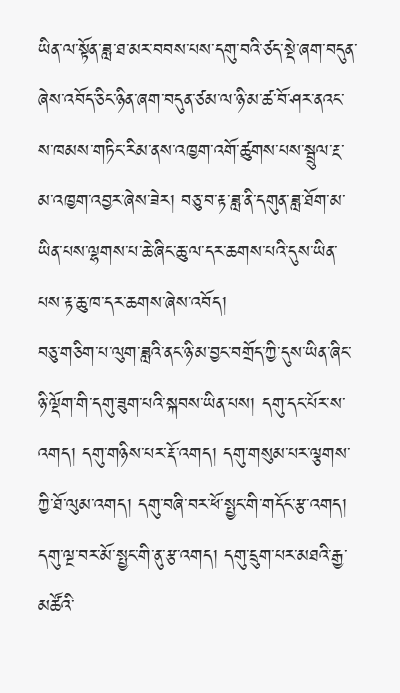ཡིན་ལ་སྟོན་ཟླ་ཐ་མར་བབས་པས་དགུ་བའི་ཙད་སྡེ་ཞག་བདུན་ཞེས་འབོད་ཅིང་ཉིན་ཞག་བདུན་ཙམ་ལ་ཉི་མ་ཚ་བོ་ཤར་ནའང་ས་ཁམས་གཏིང་རིམ་ནས་འཁྱག་འགོ་ཚུགས་པས་སྦྲུལ་རྔ་མ་འཁྱག་འབྱར་ཞེས་ཟེར། བཅུ་བ་རྟ་ཟླ་ནི་དགུན་ཟླ་ཐོག་མ་ཡིན་པས་ལྷགས་པ་ཆེ་ཞིང་ཆུ་ལ་དར་ཆགས་པའི་དུས་ཡིན་པས་རྟ་ཆུ་ཁ་དར་ཆགས་ཞེས་འབོད།
བཅུ་གཅིག་པ་ལུག་ཟླའི་ནང་ཉི་མ་བྱང་བགྲོད་ཀྱི་དུས་ཡིན་ཞིང་ཉི་ལྡོག་གི་དགུ་ཟུག་པའི་སྐབས་ཡིན་པས། དགུ་དང་པོར་ས་འགད། དགུ་གཉིས་པར་རྡོ་འགད། དགུ་གསུམ་པར་ལྕགས་ཀྱི་ཐོ་ལུམ་འགད། དགུ་བཞི་བར་ཕོ་སྤྱང་གི་གདོང་རྩ་འགད། དགུ་ལྔ་བར་མོ་སྤྱང་གི་ནུ་རྩ་འགད། དགུ་དྲུག་པར་མཐའི་རྒྱ་མཚོའི་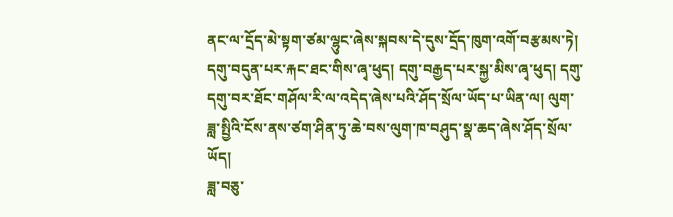ནང་ལ་དྲོད་མེ་སྟག་ཙམ་ལྷུང་ཞེས་སྐབས་དེ་དུས་དྲོད་ཁུག་འགོ་བརྩམས་ཏེ། དགུ་བདུན་པར་རྐང་ཐང་གིས་ཞྭ་ཕུད། དགུ་བརྒྱད་པར་སྐྱ་མིས་ཞྭ་ཕུད། དགུ་དགུ་བར་ཐོང་གཤོལ་རི་ལ་འདེད་ཞེས་པའི་ཤོད་སྲོལ་ཡོད་པ་ཡིན་ལ། ལུག་ཟླ་སྤྱིའི་ངོས་ནས་ཙག་ཤིན་ཏུ་ཆེ་བས་ལུག་ཁ་བཤུད་སྣ་ཆད་ཞེས་ཤོད་སྲོལ་ཡོད།
ཟླ་བཅུ་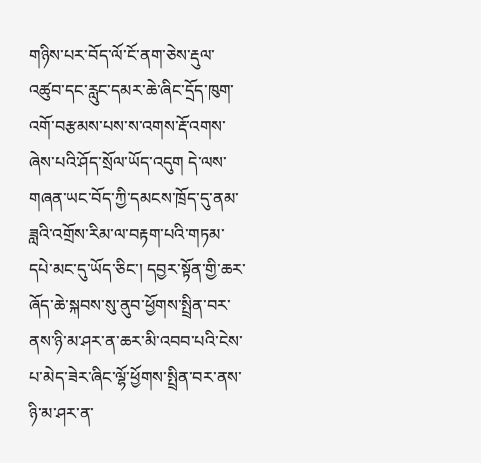གཉིས་པར་བོད་ལོ་ངོ་ནག་ཅེས་རྡུལ་འཚུབ་དང་རླུང་དམར་ཆེ་ཞིང་དྲོད་ཁུག་འགོ་བརྩམས་པས་ས་འགས་རྡོ་འགས་ཞེས་པའི་ཤོད་སྲོལ་ཡོད་འདུག དེ་ལས་གཞན་ཡང་བོད་ཀྱི་དམངས་ཁྲོད་དུ་ནམ་ཟླའི་འགྲོས་རིམ་ལ་བརྟག་པའི་གཏམ་དཔེ་མང་དུ་ཡོད་ཅིང་། དབྱར་སྟོན་གྱི་ཆར་ཞོད་ཆེ་སྐབས་སུ་ནུབ་ཕྱོགས་སྤྲིན་བར་ནས་ཉི་མ་ཤར་ན་ཆར་མི་འབབ་པའི་ངེས་པ་མེད་ཟེར་ཞིང་ལྷོ་ཕྱོགས་སྤྲིན་བར་ནས་ཉི་མ་ཤར་ན་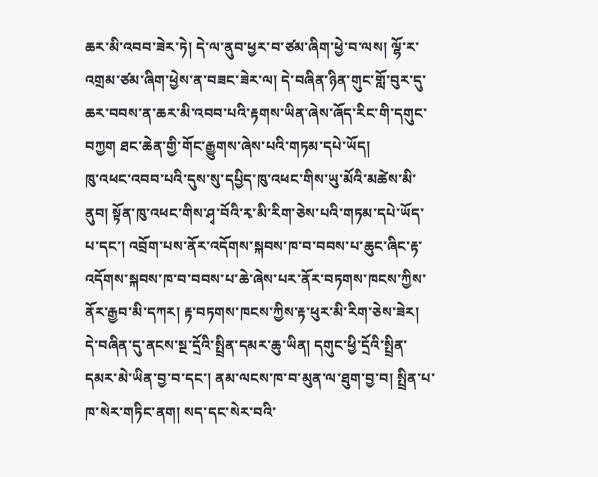ཆར་མི་འབབ་ཟེར་ཏེ། དེ་ལ་ནུབ་ཕྱར་བ་ཙམ་ཞིག་ཕྱེ་བ་ལས། ལྷོ་ར་འགྲམ་ཙམ་ཞིག་ཕྱེས་ན་བཟང་ཟེར་ལ། དེ་བཞིན་ཉིན་གུང་གློ་བུར་དུ་ཆར་བབས་ན་ཆར་མི་འབབ་པའི་རྟགས་ཡིན་ཞེས་ཞོད་རིང་གི་དགུང་བཀྱག ཐང་ཆེན་གྱི་གོང་རྒྱུགས་ཞེས་པའི་གཏམ་དཔེ་ཡོད།
ཁུ་འཕང་འབབ་པའི་དུས་སུ་དཔྱིད་ཁུ་འཕང་གིས་ཡུ་མོའི་མཚེས་མི་ནུབ། སྟོན་ཁུ་འཕང་གིས་ཤྭ་བོའི་རྭ་མི་རིག་ཅེས་པའི་གཏམ་དཔེ་ཡོད་པ་དང་། འབྲོག་པས་ནོར་འདོགས་སྐབས་ཁ་བ་བབས་པ་ཆུང་ཞིང་རྟ་འདོགས་སྐབས་ཁ་བ་བབས་པ་ཆེ་ཞེས་པར་ནོར་བཏགས་ཁངས་ཀྱིས་ནོར་རྒྱབ་མི་དཀར། རྟ་བཏགས་ཁངས་ཀྱིས་རྟ་ཕུར་མི་རིག་ཅེས་ཟེར། དེ་བཞིན་དུ་ནངས་སྔ་དྲོའི་སྤྲིན་དམར་ཆུ་ཡིན། དགུང་ཕྱི་དྲོའི་སྤྲིན་དམར་མེ་ཡིན་བྱ་བ་དང་། ནམ་ལངས་ཁ་བ་མུན་ལ་ཐུག་བྱ་བ། སྤྲིན་པ་ཁ་སེར་གཏིང་ནག། སད་དང་སེར་བའི་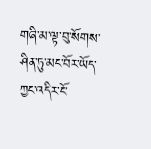གཞི་མ་ལྟ་བུ་སོགས་ཤིན་ཏུ་མང་བོར་ཡོད་ཀྱང་འདིར་ངོ་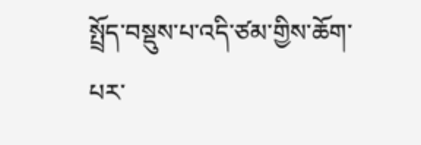སྤྲོད་བསྡུས་པ་འདི་ཙམ་གྱིས་ཆོག་པར་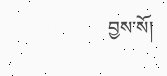བྱས་སོ།